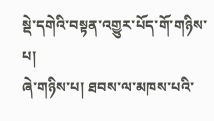སྡེ་དགེའི་བསྟན་འགྱུར་པོད་གོ་གཉིས་པ།
ཞེ་གཉིས་པ། ཐབས་ལ་མཁས་པའི་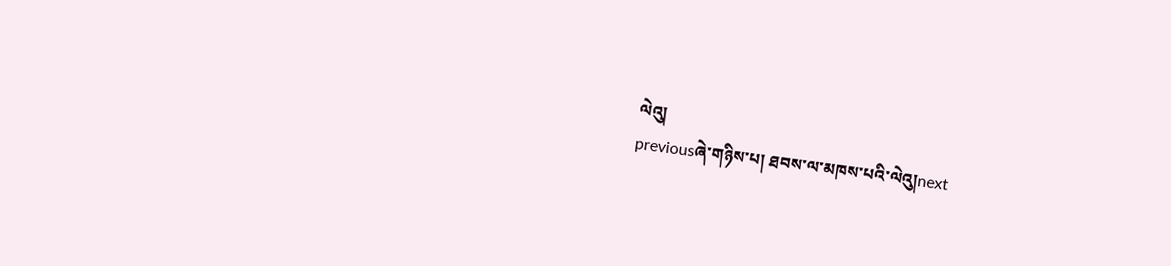ལེའུ།
previousཞེ་གཉིས་པ། ཐབས་ལ་མཁས་པའི་ལེའུ།next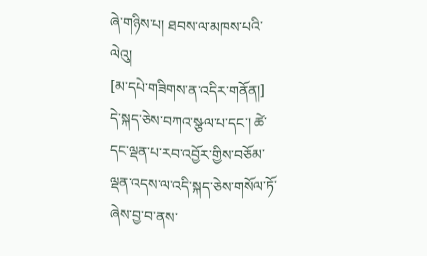ཞེ་གཉིས་པ། ཐབས་ལ་མཁས་པའི་ལེའུ།
[མ་དཔེ་གཟིགས་ན་འདིར་གནོན།]
དེ་སྐད་ཅེས་བཀའ་སྩལ་པ་དང་། ཚེ་དང་ལྡན་པ་རབ་འབྱོར་གྱིས་བཅོམ་ལྡན་འདས་ལ་འདི་སྐད་ཅེས་གསོལ་ཏོ་ཞེས་བྱ་བ་ནས་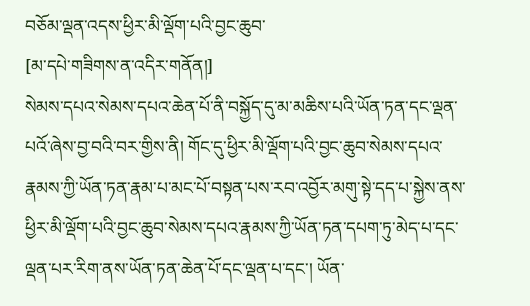བཅོམ་ལྡན་འདས་ཕྱིར་མི་ལྡོག་པའི་བྱང་ཆུབ་
[མ་དཔེ་གཟིགས་ན་འདིར་གནོན།]
སེམས་དཔའ་སེམས་དཔའ་ཆེན་པོ་ནི་བསྐྱོད་དུ་མ་མཆིས་པའི་ཡོན་ཏན་དང་ལྡན་པའོ་ཞེས་བྱ་བའི་བར་གྱིས་ནི། གོང་དུ་ཕྱིར་མི་ལྡོག་པའི་བྱང་ཆུབ་སེམས་དཔའ་རྣམས་ཀྱི་ཡོན་ཏན་རྣམ་པ་མང་པོ་བསྟན་པས་རབ་འབྱོར་མགུ་སྟེ་དད་པ་སྐྱེས་ནས་ཕྱིར་མི་ལྡོག་པའི་བྱང་ཆུབ་སེམས་དཔའ་རྣམས་ཀྱི་ཡོན་ཏན་དཔག་ཏུ་མེད་པ་དང་ལྡན་པར་རིག་ནས་ཡོན་ཏན་ཆེན་པོ་དང་ལྡན་པ་དང་། ཡོན་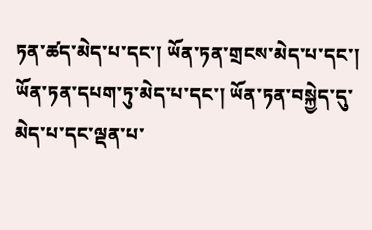ཏན་ཚད་མེད་པ་དང་། ཡོན་ཏན་གྲངས་མེད་པ་དང་། ཡོན་ཏན་དཔག་ཏུ་མེད་པ་དང་། ཡོན་ཏན་བསྐྱེད་དུ་མེད་པ་དང་ལྡན་པ་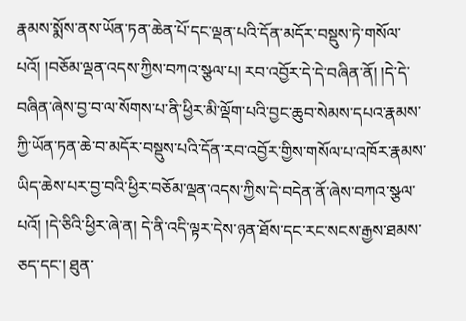རྣམས་སྨོས་ནས་ཡོན་ཏན་ཆེན་པོ་དང་ལྡན་པའི་དོན་མདོར་བསྡུས་ཏེ་གསོལ་པའོ། །བཅོམ་ལྡན་འདས་ཀྱིས་བཀའ་སྩལ་པ། རབ་འབྱོར་དེ་དེ་བཞིན་ནོ། །དེ་དེ་བཞིན་ཞེས་བྱ་བ་ལ་སོགས་པ་ནི་ཕྱིར་མི་ལྡོག་པའི་བྱང་ཆུབ་སེམས་དཔའ་རྣམས་ཀྱི་ཡོན་ཏན་ཆེ་བ་མདོར་བསྡུས་པའི་དོན་རབ་འབྱོར་གྱིས་གསོལ་པ་འཁོར་རྣམས་ཡིད་ཆེས་པར་བྱ་བའི་ཕྱིར་བཅོམ་ལྡན་འདས་ཀྱིས་དེ་བདེན་ནོ་ཞེས་བཀའ་སྩལ་པའོ། །དེ་ཅིའི་ཕྱིར་ཞེ་ན། དེ་ནི་འདི་ལྟར་དེས་ཉན་ཐོས་དང་རང་སངས་རྒྱས་ཐམས་ཅད་དང་། ཐུན་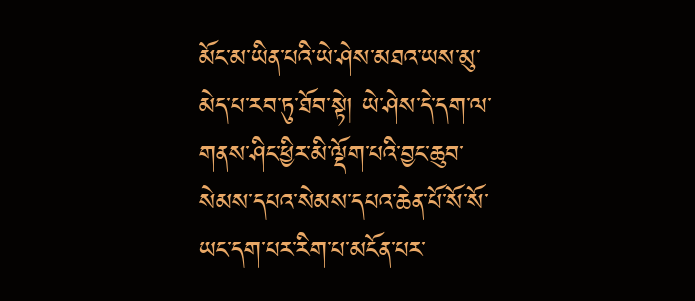མོང་མ་ཡིན་པའི་ཡེ་ཤེས་མཐའ་ཡས་མུ་མེད་པ་རབ་ཏུ་ཐོབ་སྟེ། ཡེ་ཤེས་དེ་དག་ལ་གནས་ཤིང་ཕྱིར་མི་ལྡོག་པའི་བྱང་ཆུབ་སེམས་དཔའ་སེམས་དཔའ་ཆེན་པོ་སོ་སོ་ཡང་དག་པར་རིག་པ་མངོན་པར་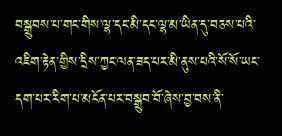བསྒྲུབས་པ་གང་གིས་ལྷ་དང་མི་དང་ལྷ་མ་ཡིན་དུ་བཅས་པའི་འཇིག་རྟེན་གྱིས་དྲིས་ཀྱང་ལན་ཟད་པར་མི་ནུས་པའི་སོ་སོ་ཡང་དག་པར་རིག་པ་མངོན་པར་བསྒྲུབ་བོ་ཞེས་བྱ་བས་ནི་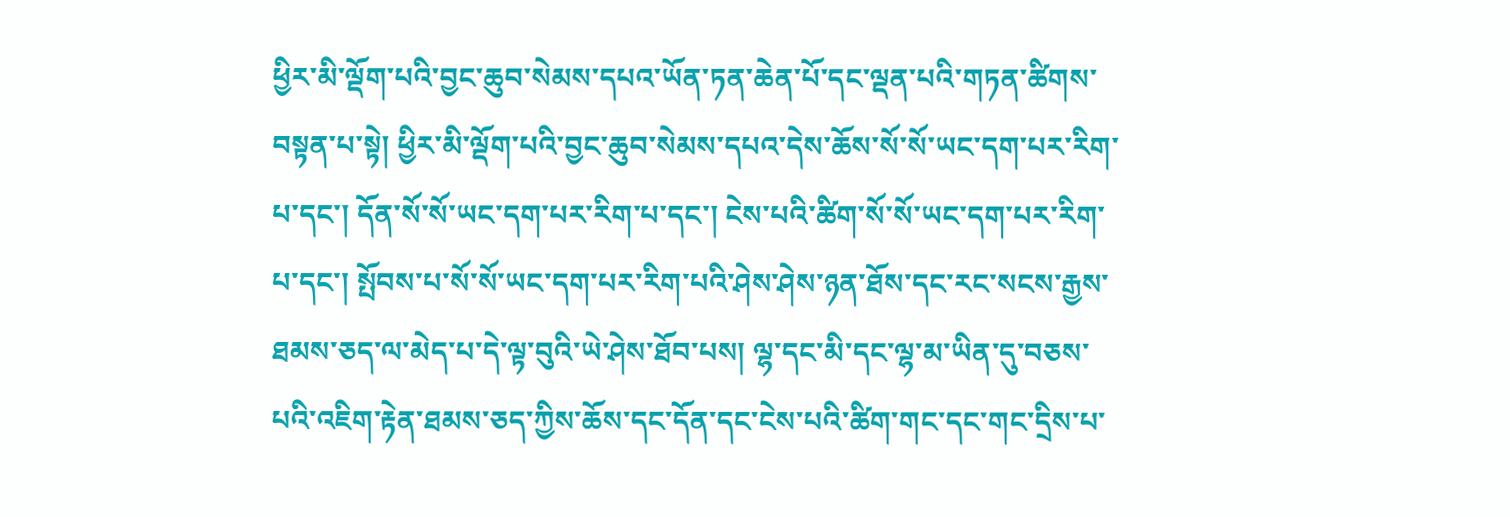ཕྱིར་མི་ལྡོག་པའི་བྱང་ཆུབ་སེམས་དཔའ་ཡོན་ཏན་ཆེན་པོ་དང་ལྡན་པའི་གཏན་ཚིགས་བསྟན་པ་སྟེ། ཕྱིར་མི་ལྡོག་པའི་བྱང་ཆུབ་སེམས་དཔའ་དེས་ཆོས་སོ་སོ་ཡང་དག་པར་རིག་པ་དང་། དོན་སོ་སོ་ཡང་དག་པར་རིག་པ་དང་། ངེས་པའི་ཚིག་སོ་སོ་ཡང་དག་པར་རིག་པ་དང་། སྤོབས་པ་སོ་སོ་ཡང་དག་པར་རིག་པའི་ཤེས་ཤེས་ཉན་ཐོས་དང་རང་སངས་རྒྱས་ཐམས་ཅད་ལ་མེད་པ་དེ་ལྟ་བུའི་ཡེ་ཤེས་ཐོབ་པས། ལྷ་དང་མི་དང་ལྷ་མ་ཡིན་དུ་བཅས་པའི་འཇིག་རྟེན་ཐམས་ཅད་ཀྱིས་ཆོས་དང་དོན་དང་ངེས་པའི་ཚིག་གང་དང་གང་དྲིས་པ་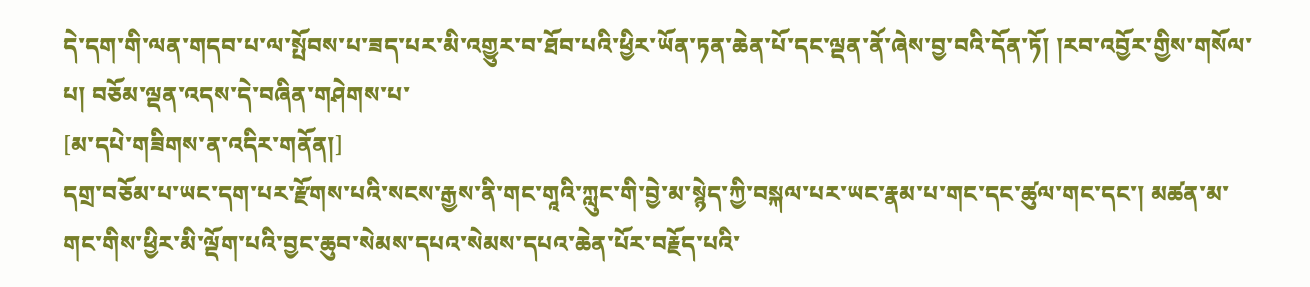དེ་དག་གི་ལན་གདབ་པ་ལ་སྤོབས་པ་ཟད་པར་མི་འགྱུར་བ་ཐོབ་པའི་ཕྱིར་ཡོན་ཏན་ཆེན་པོ་དང་ལྡན་ནོ་ཞེས་བྱ་བའི་དོན་ཏོ། །རབ་འབྱོར་གྱིས་གསོལ་པ། བཅོམ་ལྡན་འདས་དེ་བཞིན་གཤེགས་པ་
[མ་དཔེ་གཟིགས་ན་འདིར་གནོན།]
དགྲ་བཅོམ་པ་ཡང་དག་པར་རྫོགས་པའི་སངས་རྒྱས་ནི་གང་གཱའི་ཀླུང་གི་བྱེ་མ་སྙེད་ཀྱི་བསྐལ་པར་ཡང་རྣམ་པ་གང་དང་ཚུལ་གང་དང་། མཚན་མ་གང་གིས་ཕྱིར་མི་ལྡོག་པའི་བྱང་ཆུབ་སེམས་དཔའ་སེམས་དཔའ་ཆེན་པོར་བརྗོད་པའི་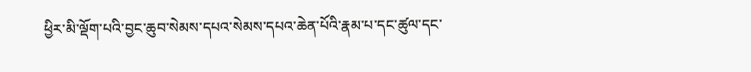ཕྱིར་མི་ལྡོག་པའི་བྱང་ཆུབ་སེམས་དཔའ་སེམས་དཔའ་ཆེན་པོའི་རྣམ་པ་དང་ཚུལ་དང་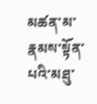མཚན་མ་རྣམས་སྟོན་པའི་མཐུ་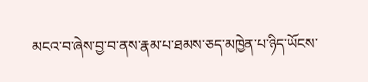མངའ་བ་ཞེས་བྱ་བ་ནས་རྣམ་པ་ཐམས་ཅད་མཁྱེན་པ་ཉིད་ཡོངས་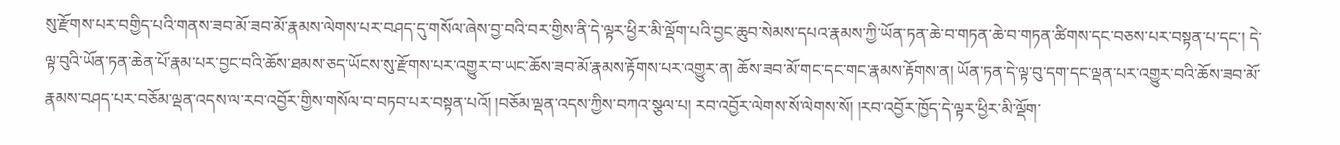སུ་རྫོགས་པར་བགྱིད་པའི་གནས་ཟབ་མོ་ཟབ་མོ་རྣམས་ལེགས་པར་བཤད་དུ་གསོལ་ཞེས་བྱ་བའི་བར་གྱིས་ནི་དེ་ལྟར་ཕྱིར་མི་ལྡོག་པའི་བྱང་ཆུབ་སེམས་དཔའ་རྣམས་ཀྱི་ཡོན་ཏན་ཆེ་བ་གཏན་ཆེ་བ་གཏན་ཚིགས་དང་བཅས་པར་བསྟན་པ་དང་། དེ་ལྟ་བུའི་ཡོན་ཏན་ཆེན་པོ་རྣམ་པར་བྱང་བའི་ཆོས་ཐམས་ཅད་ཡོངས་སུ་རྫོགས་པར་འགྱུར་བ་ཡང་ཆོས་ཟབ་མོ་རྣམས་རྟོགས་པར་འགྱུར་ན། ཆོས་ཟབ་མོ་གང་དང་གང་རྣམས་རྟོགས་ན། ཡོན་ཏན་དེ་ལྟ་བུ་དག་དང་ལྡན་པར་འགྱུར་བའི་ཆོས་ཟབ་མོ་རྣམས་བཤད་པར་བཅོམ་ལྡན་འདས་ལ་རབ་འབྱོར་གྱིས་གསོལ་བ་བཏབ་པར་བསྟན་པའོ། །བཅོམ་ལྡན་འདས་ཀྱིས་བཀའ་སྩལ་པ། རབ་འབྱོར་ལེགས་སོ་ལེགས་སོ། །རབ་འབྱོར་ཁྱོད་དེ་ལྟར་ཕྱིར་མི་ལྡོག་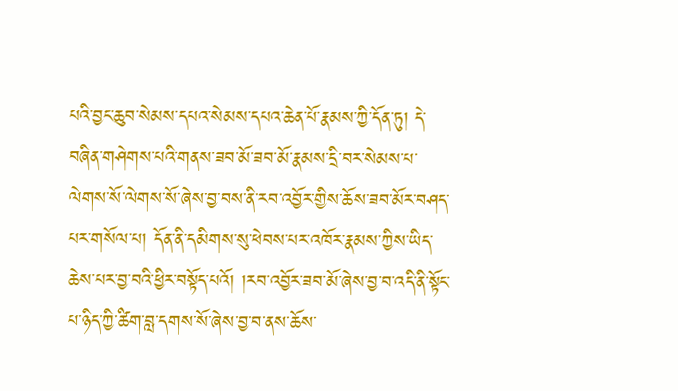པའི་བྱང་ཆུབ་སེམས་དཔའ་སེམས་དཔའ་ཆེན་པོ་རྣམས་ཀྱི་དོན་ཏུ། དེ་བཞིན་གཤེགས་པའི་གནས་ཟབ་མོ་ཟབ་མོ་རྣམས་དྲི་བར་སེམས་པ་ལེགས་སོ་ལེགས་སོ་ཞེས་བྱ་བས་ནི་རབ་འབྱོར་གྱིས་ཆོས་ཟབ་མོར་བཤད་པར་གསོལ་པ། དོན་ནི་དམིགས་སུ་ཕེབས་པར་འཁོར་རྣམས་ཀྱིས་ཡིད་ཆེས་པར་བྱ་བའི་ཕྱིར་བསྟོད་པའོ། །རབ་འབྱོར་ཟབ་མོ་ཞེས་བྱ་བ་འདི་ནི་སྟོང་པ་ཉིད་ཀྱི་ཚིག་བླ་དགས་སོ་ཞེས་བྱ་བ་ནས་ཆོས་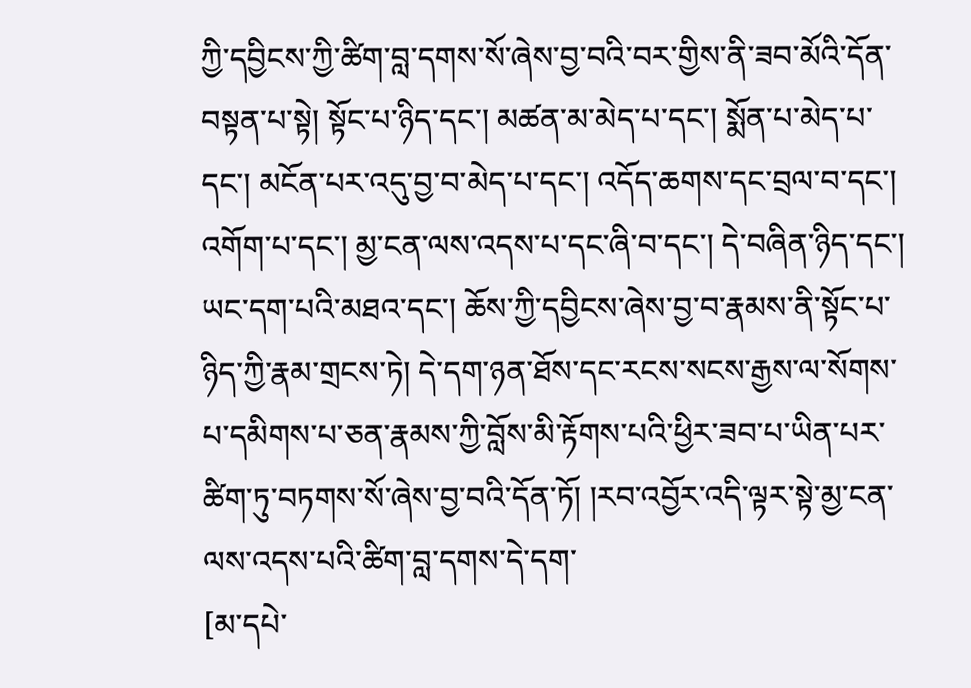ཀྱི་དབྱིངས་ཀྱི་ཚིག་བླ་དགས་སོ་ཞེས་བྱ་བའི་བར་གྱིས་ནི་ཟབ་མོའི་དོན་བསྟན་པ་སྟེ། སྟོང་པ་ཉིད་དང་། མཚན་མ་མེད་པ་དང་། སྨོན་པ་མེད་པ་དང་། མངོན་པར་འདུ་བྱ་བ་མེད་པ་དང་། འདོད་ཆགས་དང་བྲལ་བ་དང་། འགོག་པ་དང་། མྱ་ངན་ལས་འདས་པ་དང་ཞི་བ་དང་། དེ་བཞིན་ཉིད་དང་། ཡང་དག་པའི་མཐའ་དང་། ཆོས་ཀྱི་དབྱིངས་ཞེས་བྱ་བ་རྣམས་ནི་སྟོང་པ་ཉིད་ཀྱི་རྣམ་གྲངས་ཏེ། དེ་དག་ཉན་ཐོས་དང་རངས་སངས་རྒྱས་ལ་སོགས་པ་དམིགས་པ་ཅན་རྣམས་ཀྱི་བློས་མི་རྟོགས་པའི་ཕྱིར་ཟབ་པ་ཡིན་པར་ཚིག་ཏུ་བཏགས་སོ་ཞེས་བྱ་བའི་དོན་ཏོ། །རབ་འབྱོར་འདི་ལྟར་སྟེ་མྱ་ངན་ལས་འདས་པའི་ཚིག་བླ་དགས་དེ་དག་
[མ་དཔེ་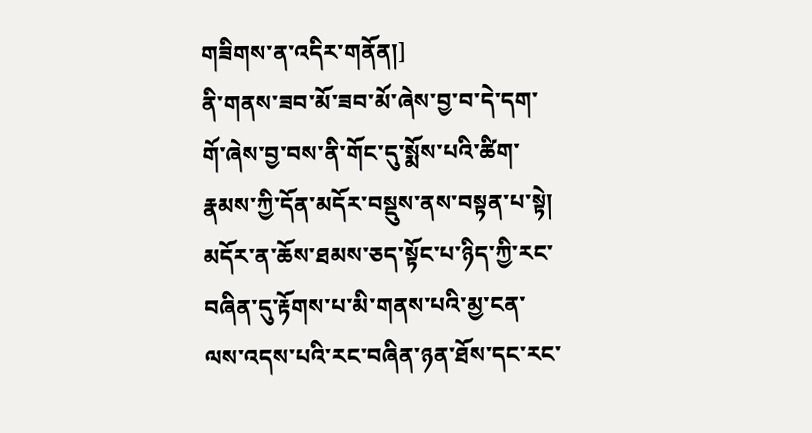གཟིགས་ན་འདིར་གནོན།]
ནི་གནས་ཟབ་མོ་ཟབ་མོ་ཞེས་བྱ་བ་དེ་དག་གོ་ཞེས་བྱ་བས་ནི་གོང་དུ་སྨོས་པའི་ཚིག་རྣམས་ཀྱི་དོན་མདོར་བསྡུས་ནས་བསྟན་པ་སྟེ། མདོར་ན་ཆོས་ཐམས་ཅད་སྟོང་པ་ཉིད་ཀྱི་རང་བཞིན་དུ་རྟོགས་པ་མི་གནས་པའི་མྱ་ངན་ལས་འདས་པའི་རང་བཞིན་ཉན་ཐོས་དང་རང་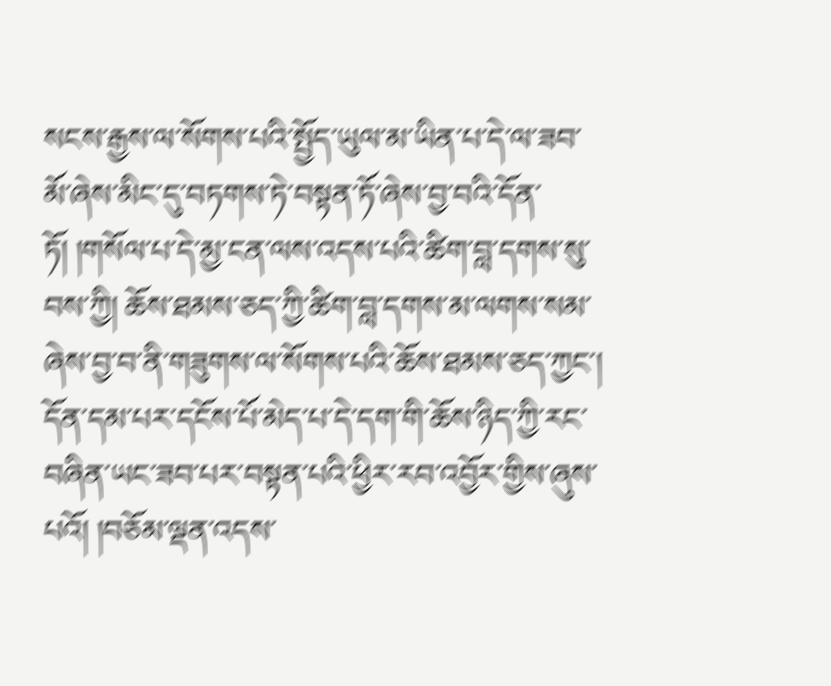སངས་རྒྱས་ལ་སོགས་པའི་སྤྱོད་ཡུལ་མ་ཡིན་པ་དེ་ལ་ཟབ་མོ་ཞེས་མིང་དུ་བཏགས་ཏེ་བསྟན་ཏོ་ཞེས་བྱ་བའི་དོན་ཏོ། །གསོལ་པ་དེ་མྱ་ངན་ལས་འདས་པའི་ཚིག་བླ་དགས་སུ་བས་ཀྱི། ཆོས་ཐམས་ཅད་ཀྱི་ཚིག་བླ་དགས་མ་ལགས་སམ་ཞེས་བྱ་བ་ནི་གཟུགས་ལ་སོགས་པའི་ཆོས་ཐམས་ཅད་ཀྱང་། དོན་དམ་པར་དངོས་པོ་མེད་པ་དེ་དག་གི་ཆོས་ཉིད་ཀྱི་རང་བཞིན་ཡང་ཟབ་པར་བསྟན་པའི་ཕྱིར་རབ་འབྱོར་གྱིས་ཞུས་པའོ། །བཅོམ་ལྡན་འདས་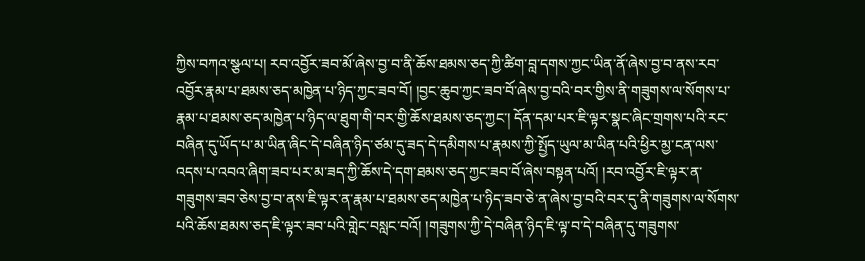ཀྱིས་བཀའ་སྩལ་པ། རབ་འབྱོར་ཟབ་མོ་ཞེས་བྱ་བ་ནི་ཆོས་ཐམས་ཅད་ཀྱི་ཚིག་བླ་དགས་ཀྱང་ཡིན་ནོ་ཞེས་བྱ་བ་ནས་རབ་འབྱོར་རྣམ་པ་ཐམས་ཅད་མཁྱེན་པ་ཉིད་ཀྱང་ཟབ་བོ། །བྱང་ཆུབ་ཀྱང་ཟབ་བོ་ཞེས་བྱ་བའི་བར་གྱིས་ནི་གཟུགས་ལ་སོགས་པ་རྣམ་པ་ཐམས་ཅད་མཁྱེན་པ་ཉིད་ལ་ཐུག་གི་བར་གྱི་ཆོས་ཐམས་ཅད་ཀྱང་། དོན་དམ་པར་ཇི་ལྟར་སྣང་ཞིང་གྲགས་པའི་རང་བཞིན་དུ་ཡོད་པ་མ་ཡིན་ཞིང་དེ་བཞིན་ཉིད་ཙམ་དུ་ཟད་དེ་དམིགས་པ་རྣམས་ཀྱི་སྤྱོད་ཡུལ་མ་ཡིན་པའི་ཕྱིར་མྱ་ངན་ལས་འདས་པ་འབའ་ཞིག་ཟབ་པར་མ་ཟད་ཀྱི་ཆོས་དེ་དག་ཐམས་ཅད་ཀྱང་ཟབ་བོ་ཞེས་བསྟན་པའོ། །རབ་འབྱོར་ཇི་ལྟར་ན་གཟུགས་ཟབ་ཅེས་བྱ་བ་ནས་ཇི་ལྟར་ན་རྣམ་པ་ཐམས་ཅད་མཁྱེན་པ་ཉིད་ཟབ་ཅེ་ན་ཞེས་བྱ་བའི་བར་དུ་ནི་གཟུགས་ལ་སོགས་པའི་ཆོས་ཐམས་ཅད་ཇི་ལྟར་ཟབ་པའི་གླེང་བསླང་བའོ། །གཟུགས་ཀྱི་དེ་བཞིན་ཉིད་ཇི་ལྟ་བ་དེ་བཞིན་དུ་གཟུགས་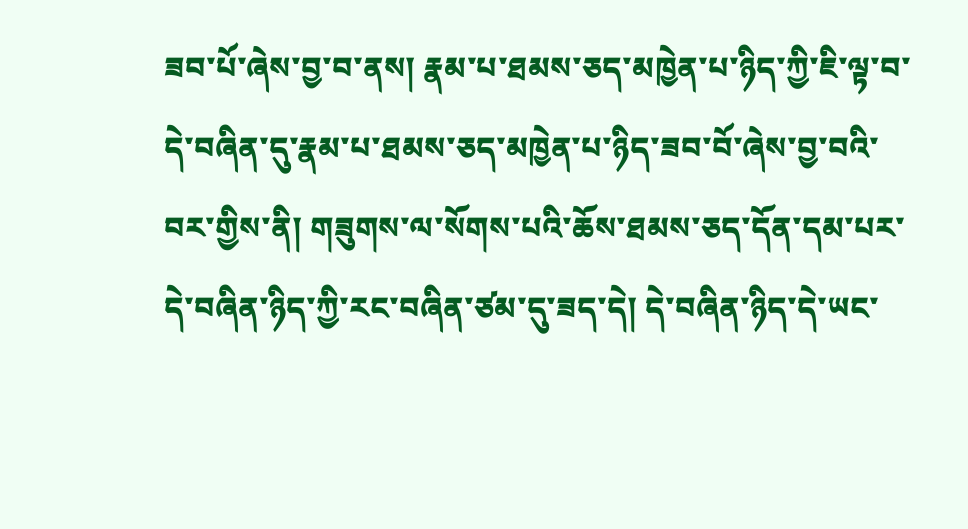ཟབ་པོ་ཞེས་བྱ་བ་ནས། རྣམ་པ་ཐམས་ཅད་མཁྱེན་པ་ཉིད་ཀྱི་ཇི་ལྟ་བ་དེ་བཞིན་དུ་རྣམ་པ་ཐམས་ཅད་མཁྱེན་པ་ཉིད་ཟབ་བོ་ཞེས་བྱ་བའི་བར་གྱིས་ནི། གཟུགས་ལ་སོགས་པའི་ཆོས་ཐམས་ཅད་དོན་དམ་པར་དེ་བཞིན་ཉིད་ཀྱི་རང་བཞིན་ཙམ་དུ་ཟད་དེ། དེ་བཞིན་ཉིད་དེ་ཡང་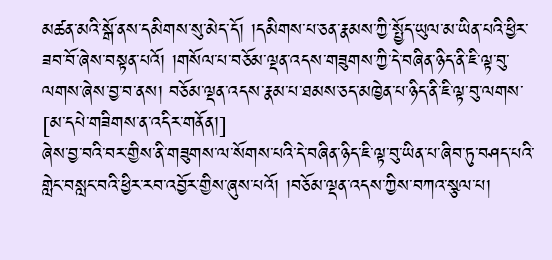མཚན་མའི་སྒོ་ནས་དམིགས་སུ་མེད་དོ། །དམིགས་པ་ཅན་རྣམས་ཀྱི་སྤྱོད་ཡུལ་མ་ཡིན་པའི་ཕྱིར་ཟབ་བོ་ཞེས་བསྟན་པའོ། །གསོལ་པ་བཅོམ་ལྡན་འདས་གཟུགས་ཀྱི་དེ་བཞིན་ཉིད་ནི་ཇི་ལྟ་བུ་ལགས་ཞེས་བྱ་བ་ནས། བཅོམ་ལྡན་འདས་རྣམ་པ་ཐམས་ཅད་མཁྱེན་པ་ཉིད་ནི་ཇི་ལྟ་བུ་ལགས་
[མ་དཔེ་གཟིགས་ན་འདིར་གནོན།]
ཞེས་བྱ་བའི་བར་གྱིས་ནི་གཟུགས་ལ་སོགས་པའི་དེ་བཞིན་ཉིད་ཇི་ལྟ་བུ་ཡིན་པ་ཞིབ་ཏུ་བཤད་པའི་གླེང་བསླང་བའི་ཕྱིར་རབ་འབྱོར་གྱིས་ཞུས་པའོ། །བཅོམ་ལྡན་འདས་ཀྱིས་བཀའ་སྩལ་པ།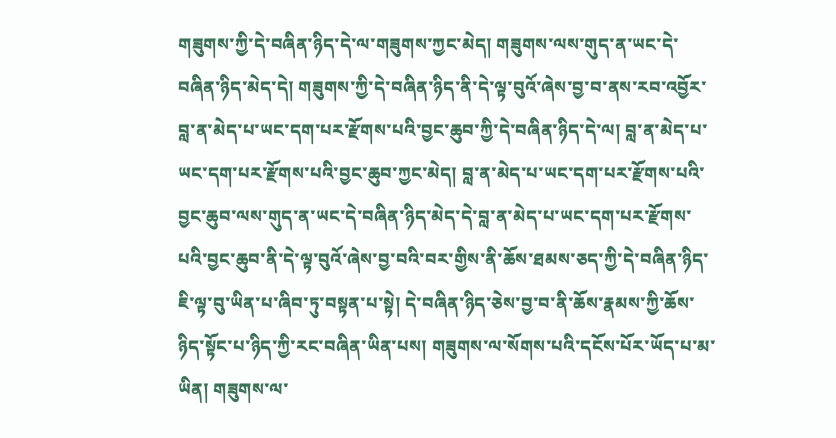གཟུགས་ཀྱི་དེ་བཞིན་ཉིད་དེ་ལ་གཟུགས་ཀྱང་མེད། གཟུགས་ལས་གུད་ན་ཡང་དེ་བཞིན་ཉིད་མེད་དེ། གཟུགས་ཀྱི་དེ་བཞིན་ཉིད་ནི་དེ་ལྟ་བུའོ་ཞེས་བྱ་བ་ནས་རབ་འབྱོར་བླ་ན་མེད་པ་ཡང་དག་པར་རྫོགས་པའི་བྱང་ཆུབ་ཀྱི་དེ་བཞིན་ཉིད་དེ་ལ། བླ་ན་མེད་པ་ཡང་དག་པར་རྫོགས་པའི་བྱང་ཆུབ་ཀྱང་མེད། བླ་ན་མེད་པ་ཡང་དག་པར་རྫོགས་པའི་བྱང་ཆུབ་ལས་གུད་ན་ཡང་དེ་བཞིན་ཉིད་མེད་དེ་བླ་ན་མེད་པ་ཡང་དག་པར་རྫོགས་པའི་བྱང་ཆུབ་ནི་དེ་ལྟ་བུའོ་ཞེས་བྱ་བའི་བར་གྱིས་ནི་ཆོས་ཐམས་ཅད་ཀྱི་དེ་བཞིན་ཉིད་ཇི་ལྟ་བུ་ཡིན་པ་ཞིབ་ཏུ་བསྟན་པ་སྟེ། དེ་བཞིན་ཉིད་ཅེས་བྱ་བ་ནི་ཆོས་རྣམས་ཀྱི་ཆོས་ཉིད་སྟོང་པ་ཉིད་ཀྱི་རང་བཞིན་ཡིན་པས། གཟུགས་ལ་སོགས་པའི་དངོས་པོར་ཡོད་པ་མ་ཡིན། གཟུགས་ལ་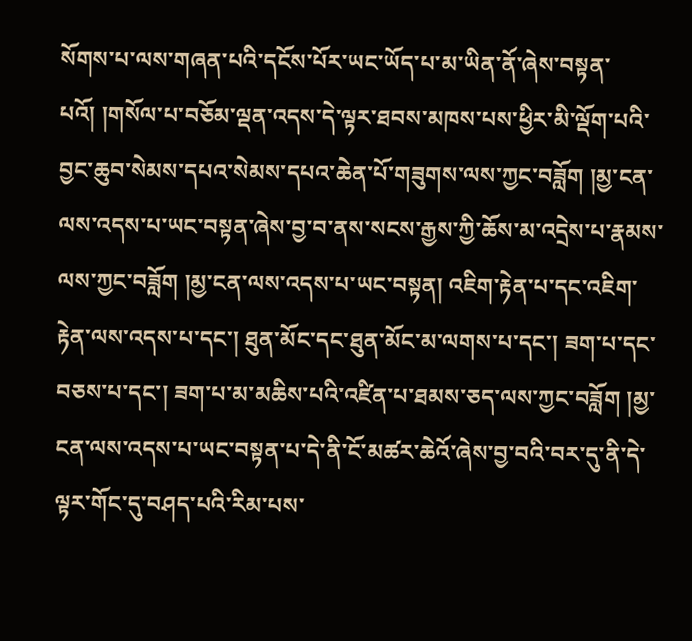སོགས་པ་ལས་གཞན་པའི་དངོས་པོར་ཡང་ཡོད་པ་མ་ཡིན་ནོ་ཞེས་བསྟན་པའོ། །གསོལ་པ་བཅོམ་ལྡན་འདས་དེ་ལྟར་ཐབས་མཁས་པས་ཕྱིར་མི་ལྡོག་པའི་བྱང་ཆུབ་སེམས་དཔའ་སེམས་དཔའ་ཆེན་པོ་གཟུགས་ལས་ཀྱང་བཟློག །མྱ་ངན་ལས་འདས་པ་ཡང་བསྟན་ཞེས་བྱ་བ་ནས་སངས་རྒྱས་ཀྱི་ཆོས་མ་འདྲེས་པ་རྣམས་ལས་ཀྱང་བཟློག །མྱ་ངན་ལས་འདས་པ་ཡང་བསྟན། འཇིག་རྟེན་པ་དང་འཇིག་རྟེན་ལས་འདས་པ་དང་། ཐུན་མོང་དང་ཐུན་མོང་མ་ལགས་པ་དང་། ཟག་པ་དང་བཅས་པ་དང་། ཟག་པ་མ་མཆིས་པའི་འཛིན་པ་ཐམས་ཅད་ལས་ཀྱང་བཟློག །མྱ་ངན་ལས་འདས་པ་ཡང་བསྟན་པ་དེ་ནི་ངོ་མཚར་ཆེའོ་ཞེས་བྱ་བའི་བར་དུ་ནི་དེ་ལྟར་གོང་དུ་བཤད་པའི་རིམ་པས་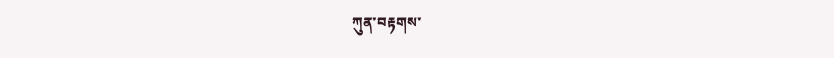ཀུན་བརྟགས་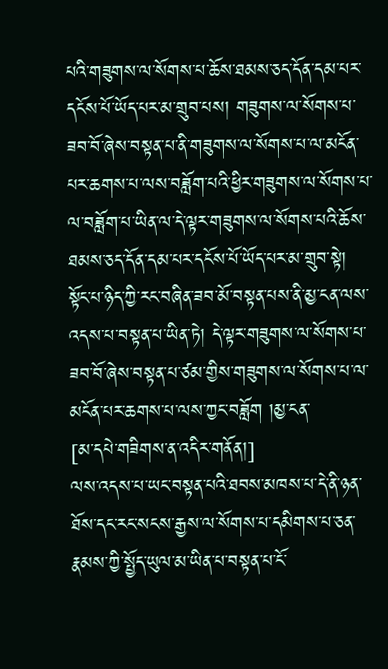པའི་གཟུགས་ལ་སོགས་པ་ཆོས་ཐམས་ཅད་དོན་དམ་པར་དངོས་པོ་ཡོད་པར་མ་གྲུབ་པས། གཟུགས་ལ་སོགས་པ་ཟབ་བོ་ཞེས་བསྟན་པ་ནི་གཟུགས་ལ་སོགས་པ་ལ་མངོན་པར་ཆགས་པ་ལས་བཟློག་པའི་ཕྱིར་གཟུགས་ལ་སོགས་པ་ལ་བཟློག་པ་ཡིན་ལ་དེ་ལྟར་གཟུགས་ལ་སོགས་པའི་ཆོས་ཐམས་ཅད་དོན་དམ་པར་དངོས་པོ་ཡོད་པར་མ་གྲུབ་སྟེ། སྟོང་པ་ཉིད་ཀྱི་རང་བཞིན་ཟབ་མོ་བསྟན་པས་ནི་མྱ་ངན་ལས་འདས་པ་བསྟན་པ་ཡིན་ཏེ། དེ་ལྟར་གཟུགས་ལ་སོགས་པ་ཟབ་བོ་ཞེས་བསྟན་པ་ཙམ་གྱིས་གཟུགས་ལ་སོགས་པ་ལ་མངོན་པར་ཆགས་པ་ལས་ཀྱང་བཟློག །མྱ་ངན་
[མ་དཔེ་གཟིགས་ན་འདིར་གནོན།]
ལས་འདས་པ་ཡང་བསྟན་པའི་ཐབས་མཁས་པ་དེ་ནི་ཉན་ཐོས་དང་རང་སངས་རྒྱས་ལ་སོགས་པ་དམིགས་པ་ཅན་རྣམས་ཀྱི་སྤྱོད་ཡུལ་མ་ཡིན་པ་བསྟན་པ་ངོ་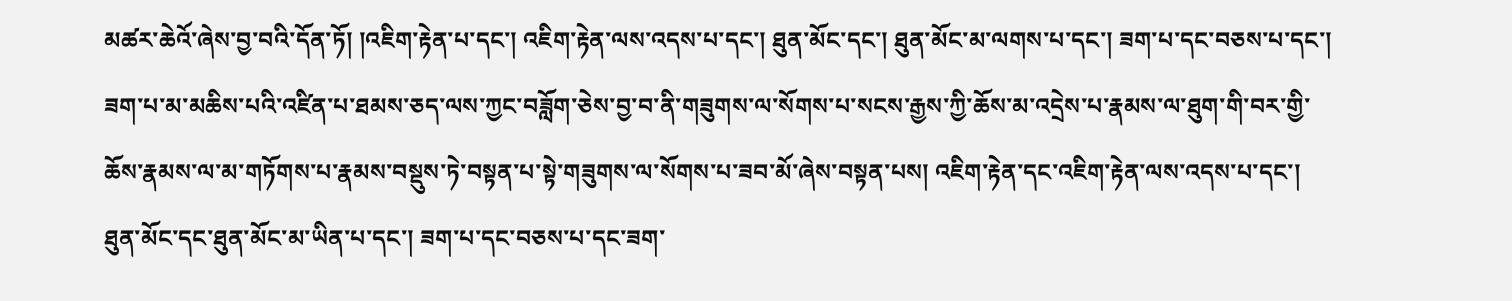མཚར་ཆེའོ་ཞེས་བྱ་བའི་དོན་ཏོ། །འཇིག་རྟེན་པ་དང་། འཇིག་རྟེན་ལས་འདས་པ་དང་། ཐུན་མོང་དང་། ཐུན་མོང་མ་ལགས་པ་དང་། ཟག་པ་དང་བཅས་པ་དང་། ཟག་པ་མ་མཆིས་པའི་འཛིན་པ་ཐམས་ཅད་ལས་ཀྱང་བཟློག་ཅེས་བྱ་བ་ནི་གཟུགས་ལ་སོགས་པ་སངས་རྒྱས་ཀྱི་ཆོས་མ་འདྲེས་པ་རྣམས་ལ་ཐུག་གི་བར་གྱི་ཆོས་རྣམས་ལ་མ་གཏོགས་པ་རྣམས་བསྡུས་ཏེ་བསྟན་པ་སྟེ་གཟུགས་ལ་སོགས་པ་ཟབ་མོ་ཞེས་བསྟན་པས། འཇིག་རྟེན་དང་འཇིག་རྟེན་ལས་འདས་པ་དང་། ཐུན་མོང་དང་ཐུན་མོང་མ་ཡིན་པ་དང་། ཟག་པ་དང་བཅས་པ་དང་ཟག་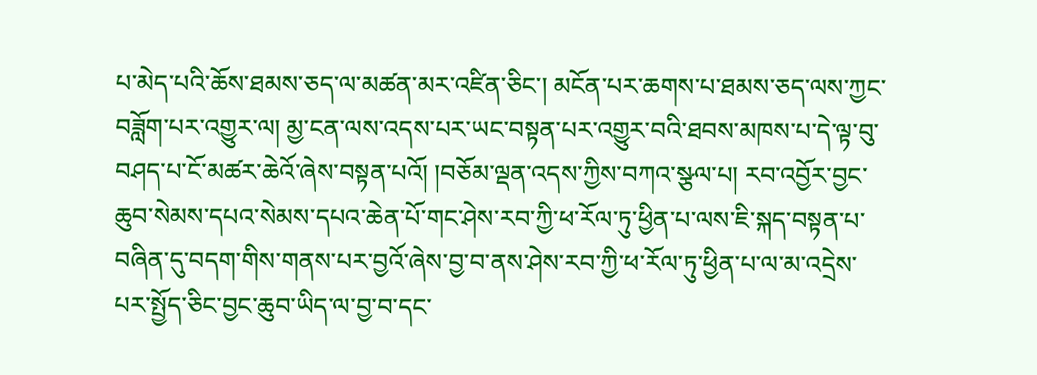པ་མེད་པའི་ཆོས་ཐམས་ཅད་ལ་མཚན་མར་འཛིན་ཅིང་། མངོན་པར་ཆགས་པ་ཐམས་ཅད་ལས་ཀྱང་བཟློག་པར་འགྱུར་ལ། མྱ་ངན་ལས་འདས་པར་ཡང་བསྟན་པར་འགྱུར་བའི་ཐབས་མཁས་པ་དེ་ལྟ་བུ་བཤད་པ་ངོ་མཚར་ཆེའོ་ཞེས་བསྟན་པའོ། །བཅོམ་ལྡན་འདས་ཀྱིས་བཀའ་སྩལ་པ། རབ་འབྱོར་བྱང་ཆུབ་སེམས་དཔའ་སེམས་དཔའ་ཆེན་པོ་གང་ཤེས་རབ་ཀྱི་ཕ་རོལ་ཏུ་ཕྱིན་པ་ལས་ཇི་སྐད་བསྟན་པ་བཞིན་དུ་བདག་གིས་གནས་པར་བྱའོ་ཞེས་བྱ་བ་ནས་ཤེས་རབ་ཀྱི་ཕ་རོལ་ཏུ་ཕྱིན་པ་ལ་མ་འདྲེས་པར་སྤྱོད་ཅིང་བྱང་ཆུབ་ཡིད་ལ་བྱ་བ་དང་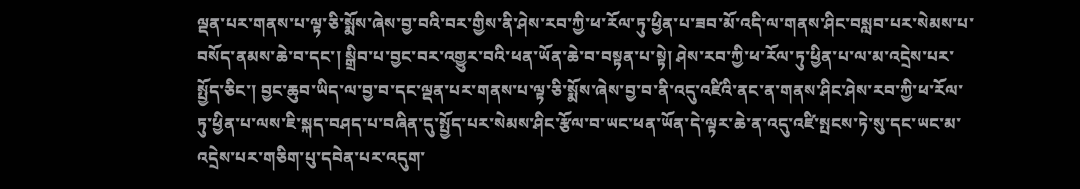ལྡན་པར་གནས་པ་ལྟ་ཅི་སྨོས་ཞེས་བྱ་བའི་བར་གྱིས་ནི་ཤེས་རབ་ཀྱི་ཕ་རོལ་ཏུ་ཕྱིན་པ་ཟབ་མོ་འདི་ལ་གནས་ཤིང་བསླབ་པར་སེམས་པ་བསོད་ནམས་ཆེ་བ་དང་། སྒྲིབ་པ་བྱང་བར་འགྱུར་བའི་ཕན་ཡོན་ཆེ་བ་བསྟན་པ་སྟེ། ཤེས་རབ་ཀྱི་ཕ་རོལ་ཏུ་ཕྱིན་པ་ལ་མ་འདྲེས་པར་སྤྱོད་ཅིང་། བྱང་ཆུབ་ཡིད་ལ་བྱ་བ་དང་ལྡན་པར་གནས་པ་ལྟ་ཅི་སྨོས་ཞེས་བྱ་བ་ནི་འདུ་འཛིའི་ནང་ན་གནས་ཤིང་ཤེས་རབ་ཀྱི་ཕ་རོལ་ཏུ་ཕྱིན་པ་ལས་ཇི་སྐད་བཤད་པ་བཞིན་དུ་སྤྱོད་པར་སེམས་ཤིང་རྩོལ་བ་ཡང་ཕན་ཡོན་དེ་ལྟར་ཆེ་ན་འདུ་འཛི་སྤངས་ཏེ་སུ་དང་ཡང་མ་འདྲེས་པར་གཅིག་པུ་དབེན་པར་འདུག་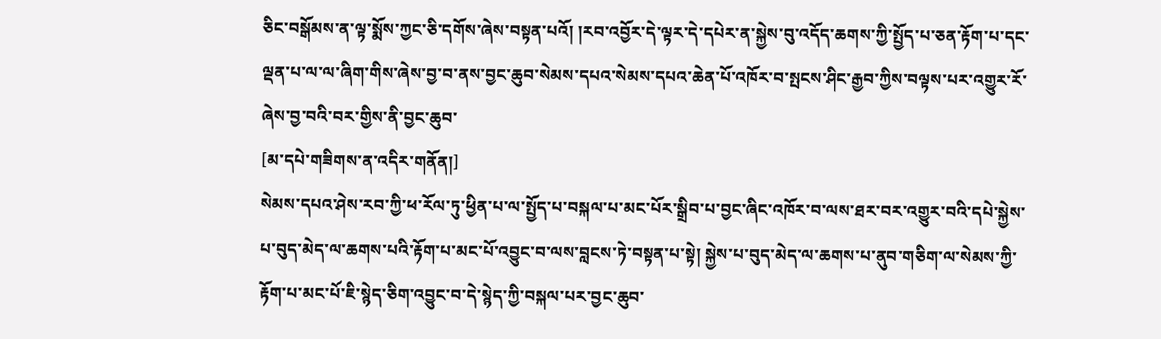ཅིང་བསྒོམས་ན་ལྟ་སྨོས་ཀྱང་ཅི་དགོས་ཞེས་བསྟན་པའོ། །རབ་འབྱོར་དེ་ལྟར་དེ་དཔེར་ན་སྐྱེས་བུ་འདོད་ཆགས་ཀྱི་སྤྱོད་པ་ཅན་རྟོག་པ་དང་ལྡན་པ་ལ་ལ་ཞིག་གིས་ཞེས་བྱ་བ་ནས་བྱང་ཆུབ་སེམས་དཔའ་སེམས་དཔའ་ཆེན་པོ་འཁོར་བ་སྤངས་ཤིང་རྒྱབ་ཀྱིས་བལྟས་པར་འགྱུར་རོ་ཞེས་བྱ་བའི་བར་གྱིས་ནི་བྱང་ཆུབ་
[མ་དཔེ་གཟིགས་ན་འདིར་གནོན།]
སེམས་དཔའ་ཤེས་རབ་ཀྱི་ཕ་རོལ་ཏུ་ཕྱིན་པ་ལ་སྤྱོད་པ་བསྐལ་པ་མང་པོར་སྒྲིབ་པ་བྱང་ཞིང་འཁོར་བ་ལས་ཐར་བར་འགྱུར་བའི་དཔེ་སྐྱེས་པ་བུད་མེད་ལ་ཆགས་པའི་རྟོག་པ་མང་པོ་འབྱུང་བ་ལས་བླངས་ཏེ་བསྟན་པ་སྟེ། སྐྱེས་པ་བུད་མེད་ལ་ཆགས་པ་ནུབ་གཅིག་ལ་སེམས་ཀྱི་རྟོག་པ་མང་པོ་ཇི་སྙེད་ཅིག་འབྱུང་བ་དེ་སྙེད་ཀྱི་བསྐལ་པར་བྱང་ཆུབ་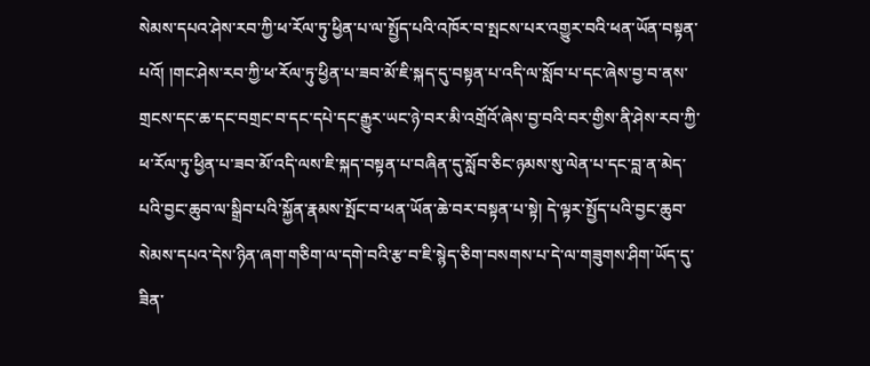སེམས་དཔའ་ཤེས་རབ་ཀྱི་ཕ་རོལ་ཏུ་ཕྱིན་པ་ལ་སྤྱོད་པའི་འཁོར་བ་སྤངས་པར་འགྱུར་བའི་ཕན་ཡོན་བསྟན་པའོ། །གང་ཤེས་རབ་ཀྱི་ཕ་རོལ་ཏུ་ཕྱིན་པ་ཟབ་མོ་ཇི་སྐད་དུ་བསྟན་པ་འདི་ལ་སློབ་པ་དང་ཞེས་བྱ་བ་ནས་གྲངས་དང་ཆ་དང་བགྲང་བ་དང་དཔེ་དང་རྒྱུར་ཡང་ཉེ་བར་མི་འགྲོའོ་ཞེས་བྱ་བའི་བར་གྱིས་ནི་ཤེས་རབ་ཀྱི་ཕ་རོལ་ཏུ་ཕྱིན་པ་ཟབ་མོ་འདི་ལས་ཇི་སྐད་བསྟན་པ་བཞིན་དུ་སློབ་ཅིང་ཉམས་སུ་ལེན་པ་དང་བླ་ན་མེད་པའི་བྱང་ཆུབ་ལ་སྒྲིབ་པའི་སྐྱོན་རྣམས་སྤོང་བ་ཕན་ཡོན་ཆེ་བར་བསྟན་པ་སྟེ། དེ་ལྟར་སྤྱོད་པའི་བྱང་ཆུབ་སེམས་དཔའ་དེས་ཉིན་ཞག་གཅིག་ལ་དགེ་བའི་རྩ་བ་ཇི་སྙེད་ཅིག་བསགས་པ་དེ་ལ་གཟུགས་ཤིག་ཡོད་དུ་ཟིན་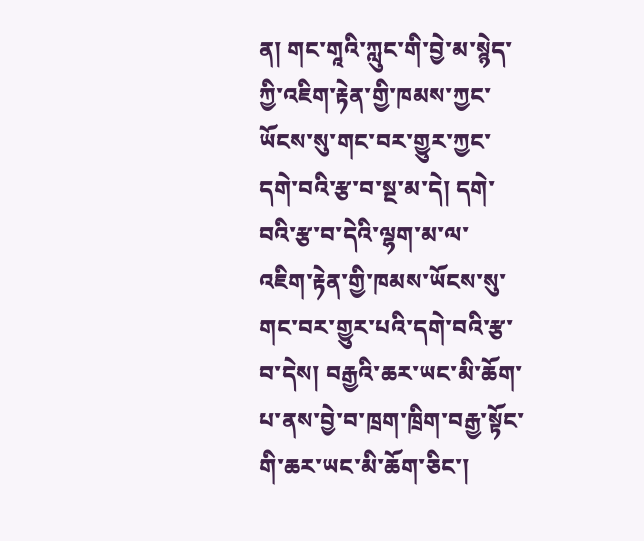ན། གང་གཱའི་ཀླུང་གི་བྱེ་མ་སྙེད་ཀྱི་འཇིག་རྟེན་གྱི་ཁམས་ཀྱང་ཡོངས་སུ་གང་བར་གྱུར་ཀྱང་དགེ་བའི་རྩ་བ་སྔ་མ་དེ། དགེ་བའི་རྩ་བ་དེའི་ལྷག་མ་ལ་འཇིག་རྟེན་གྱི་ཁམས་ཡོངས་སུ་གང་བར་གྱུར་པའི་དགེ་བའི་རྩ་བ་དེས། བརྒྱའི་ཆར་ཡང་མི་ཆོག་པ་ནས་བྱེ་བ་ཁྲག་ཁྲིག་བརྒྱ་སྟོང་གི་ཆར་ཡང་མི་ཆོག་ཅིང་།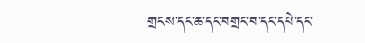གྲངས་དང་ཆ་དང་བགྲང་བ་དང་དཔེ་དང་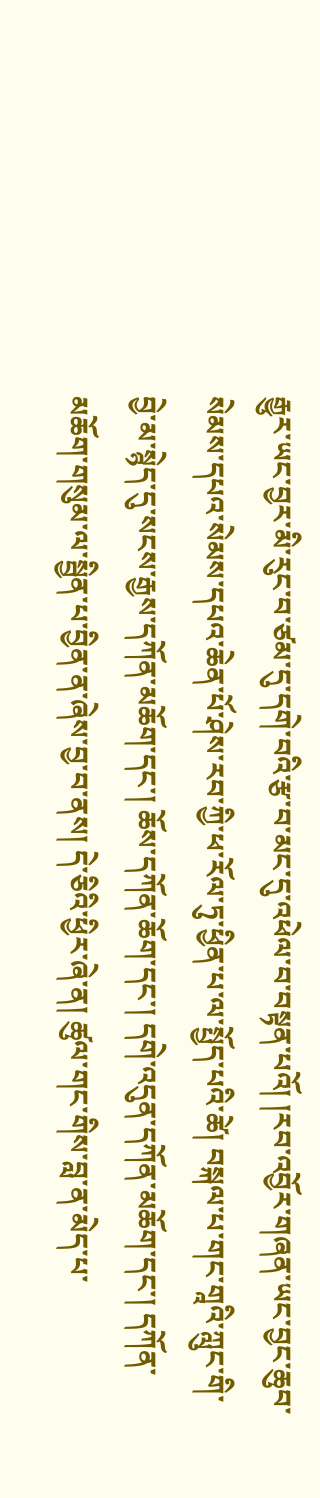རྒྱུར་ཡང་བྱར་མི་རུང་བ་ཙམ་དུ་དགེ་བའི་རྩ་བ་མང་དུ་འཕེལ་བ་བསྟན་པའོ། །རབ་འབྱོར་གཞན་ཡང་བྱང་ཆུབ་སེམས་དཔའ་སེམས་དཔའ་ཆེན་པོ་ཤེས་རབ་ཀྱི་ཕ་རོལ་ཏུ་ཕྱིན་པ་ལ་སྤྱོད་པའི་ཚེ། བསྐལ་པ་གང་གཱའི་ཀླུང་གི་བྱེ་མ་སྙེད་དུ་སངས་རྒྱས་དཀོན་མཆོག་དང་། ཆོས་དཀོན་ཆོག་དང་། དགེ་འདུན་དཀོན་མཆོག་དང་། དཀོན་མཆོག་གསུམ་ལ་སྦྱིན་པ་བྱིན་ན་ཞེས་བྱ་བ་ནས། དེ་ཅིའི་ཕྱིར་ཞེ་ན། ཚུལ་གང་གིས་བླ་ན་མེད་པ་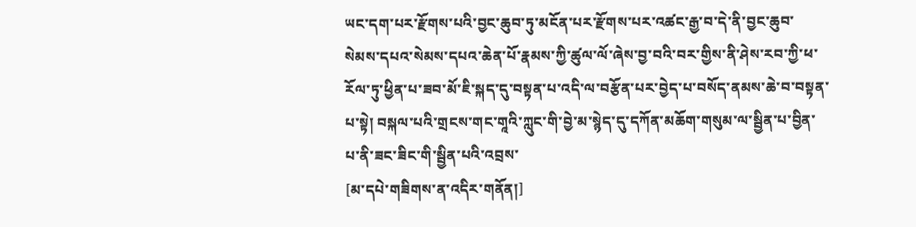ཡང་དག་པར་རྫོགས་པའི་བྱང་ཆུབ་ཏུ་མངོན་པར་རྫོགས་པར་འཚང་རྒྱ་བ་དེ་ནི་བྱང་ཆུབ་སེམས་དཔའ་སེམས་དཔའ་ཆེན་པོ་རྣམས་ཀྱི་ཚུལ་ལོ་ཞེས་བྱ་བའི་བར་གྱིས་ནི་ཤེས་རབ་ཀྱི་ཕ་རོལ་ཏུ་ཕྱིན་པ་ཟབ་མོ་ཇི་སྐད་དུ་བསྟན་པ་འདི་ལ་བརྩོན་པར་བྱེད་པ་བསོད་ནམས་ཆེ་བ་བསྟན་པ་སྟེ། བསྐལ་པའི་གྲངས་གང་གཱའི་ཀླུང་གི་བྱེ་མ་སྙེད་དུ་དཀོན་མཆོག་གསུམ་ལ་སྦྱིན་པ་བྱིན་པ་ནི་ཟང་ཟིང་གི་སྦྱིན་པའི་འབྲས་
[མ་དཔེ་གཟིགས་ན་འདིར་གནོན།]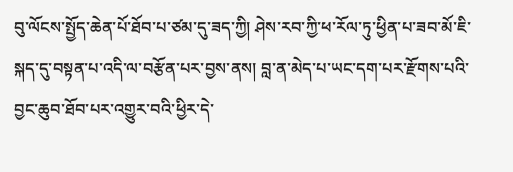བུ་ལོངས་སྤྱོད་ཆེན་པོ་ཐོབ་པ་ཙམ་དུ་ཟད་ཀྱི། ཤེས་རབ་ཀྱི་ཕ་རོལ་ཏུ་ཕྱིན་པ་ཟབ་མོ་ཇི་སྐད་དུ་བསྟན་པ་འདི་ལ་བརྩོན་པར་བྱས་ནས། བླ་ན་མེད་པ་ཡང་དག་པར་རྫོགས་པའི་བྱང་ཆུབ་ཐོབ་པར་འགྱུར་བའི་ཕྱིར་དེ་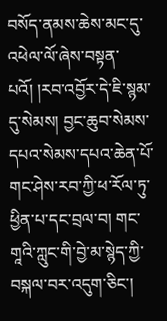བསོད་ནམས་ཆེས་མང་དུ་འཕེལ་ལོ་ཞེས་བསྟན་པའོ། །རབ་འབྱོར་དེ་ཇི་སྙམ་དུ་སེམས། བྱང་ཆུབ་སེམས་དཔའ་སེམས་དཔའ་ཆེན་པོ་གང་ཤེས་རབ་ཀྱི་ཕ་རོལ་ཏུ་ཕྱིན་པ་དང་བྲལ་བ། གང་གཱའི་ཀླུང་གི་བྱེ་མ་སྙེད་ཀྱི་བསྐལ་བར་འདུག་ཅིང་།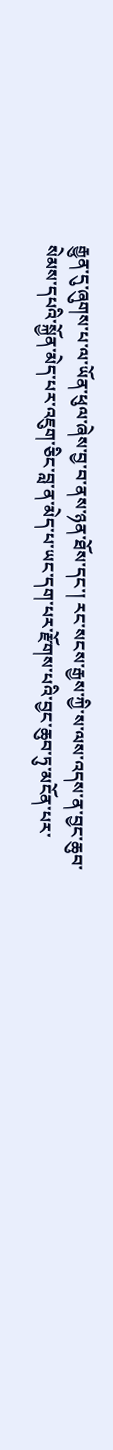རྒྱུན་དུ་ཞུགས་པ་ལ་ཡོན་ཕུལ་ཞེས་བྱ་བ་ནས་ཉན་ཐོས་དང་། རང་སངས་རྒྱས་ཀྱི་ས་ལས་འདས་ན་བྱང་ཆུབ་སེམས་དཔའི་སྐྱོན་མེད་པར་འཇུག་ཅིང་བླ་ན་མེད་པ་ཡང་དག་པར་རྫོགས་པའི་བྱང་ཆུབ་ཏུ་མངོན་པར་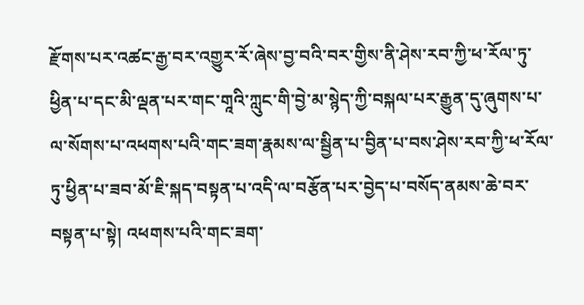རྫོགས་པར་འཚང་རྒྱ་བར་འགྱུར་རོ་ཞེས་བྱ་བའི་བར་གྱིས་ནི་ཤེས་རབ་ཀྱི་ཕ་རོལ་ཏུ་ཕྱིན་པ་དང་མི་ལྡན་པར་གང་གཱའི་ཀླུང་གི་བྱེ་མ་སྙེད་ཀྱི་བསྐལ་པར་རྒྱུན་དུ་ཞུགས་པ་ལ་སོགས་པ་འཕགས་པའི་གང་ཟག་རྣམས་ལ་སྦྱིན་པ་བྱིན་པ་བས་ཤེས་རབ་ཀྱི་ཕ་རོལ་ཏུ་ཕྱིན་པ་ཟབ་མོ་ཇི་སྐད་བསྟན་པ་འདི་ལ་བརྩོན་པར་བྱེད་པ་བསོད་ནམས་ཆེ་བར་བསྟན་པ་སྟེ། འཕགས་པའི་གང་ཟག་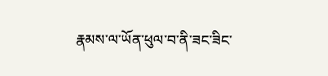རྣམས་ལ་ཡོན་ཕུལ་བ་ནི་ཟང་ཟིང་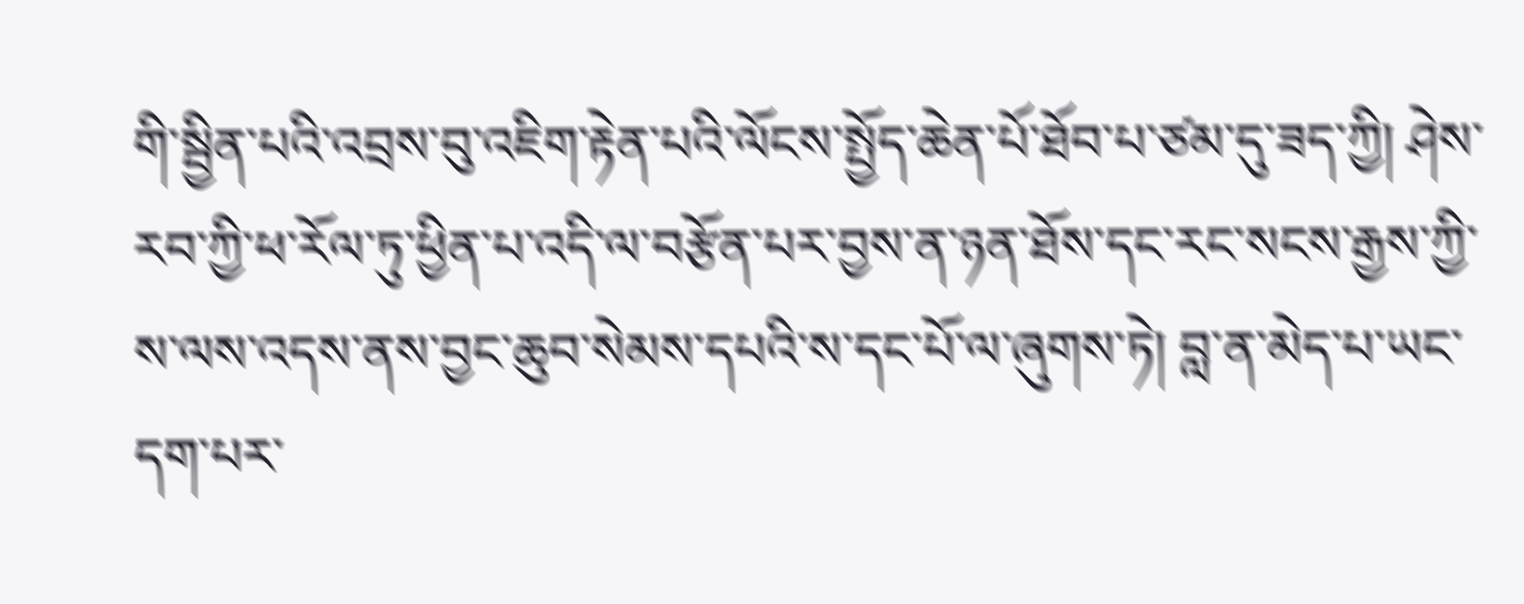གི་སྦྱིན་པའི་འབྲས་བུ་འཇིག་རྟེན་པའི་ལོངས་སྤྱོད་ཆེན་པོ་ཐོབ་པ་ཙམ་དུ་ཟད་ཀྱི། ཤེས་རབ་ཀྱི་ཕ་རོལ་ཏུ་ཕྱིན་པ་འདི་ལ་བརྩོན་པར་བྱས་ན་ཉན་ཐོས་དང་རང་སངས་རྒྱས་ཀྱི་ས་ལས་འདས་ནས་བྱང་ཆུབ་སེམས་དཔའི་ས་དང་པོ་ལ་ཞུགས་ཏེ། བླ་ན་མེད་པ་ཡང་དག་པར་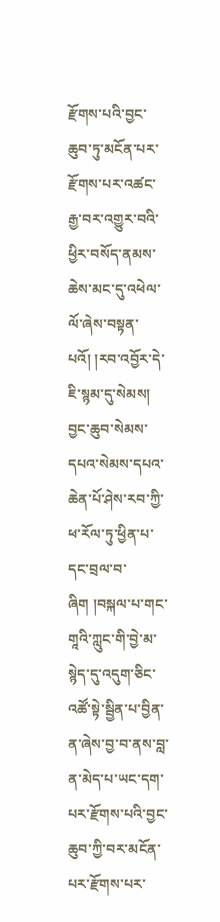རྫོགས་པའི་བྱང་ཆུབ་ཏུ་མངོན་པར་རྫོགས་པར་འཚང་རྒྱ་བར་འགྱུར་བའི་ཕྱིར་བསོད་ནམས་ཆེས་མང་དུ་འཕེལ་ལོ་ཞེས་བསྟན་པའོ། །རབ་འབྱོར་དེ་ཇི་སྙམ་དུ་སེམས། བྱང་ཆུབ་སེམས་དཔའ་སེམས་དཔའ་ཆེན་པོ་ཤེས་རབ་ཀྱི་ཕ་རོལ་ཏུ་ཕྱིན་པ་དང་བྲལ་བ་ཞིག །བསྐལ་པ་གང་གཱའི་ཀླུང་གི་བྱེ་མ་སྙེད་དུ་འདུག་ཅིང་འཚོ་སྟེ་སྦྱིན་པ་བྱིན་ན་ཞེས་བྱ་བ་ནས་བླ་ན་མེད་པ་ཡང་དག་པར་རྫོགས་པའི་བྱང་ཆུབ་ཀྱི་བར་མངོན་པར་རྫོགས་པར་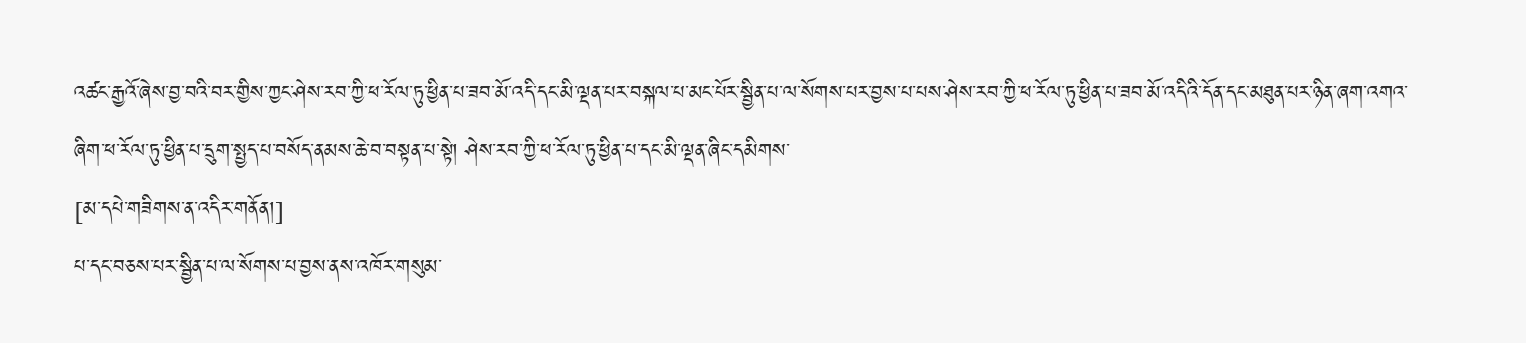འཚང་རྒྱའོ་ཞེས་བྱ་བའི་བར་གྱིས་ཀྱང་ཤེས་རབ་ཀྱི་ཕ་རོལ་ཏུ་ཕྱིན་པ་ཟབ་མོ་འདི་དང་མི་ལྡན་པར་བསྐལ་པ་མང་པོར་སྦྱིན་པ་ལ་སོགས་པར་བྱས་པ་པས་ཤེས་རབ་ཀྱི་ཕ་རོལ་ཏུ་ཕྱིན་པ་ཟབ་མོ་འདིའི་དོན་དང་མཐུན་པར་ཉིན་ཞག་འགའ་ཞིག་ཕ་རོལ་ཏུ་ཕྱིན་པ་དྲུག་སྤྱད་པ་བསོད་ནམས་ཆེ་བ་བསྟན་པ་སྟེ། ཤེས་རབ་ཀྱི་ཕ་རོལ་ཏུ་ཕྱིན་པ་དང་མི་ལྡན་ཞིང་དམིགས་
[མ་དཔེ་གཟིགས་ན་འདིར་གནོན།]
པ་དང་བཅས་པར་སྦྱིན་པ་ལ་སོགས་པ་བྱས་ནས་འཁོར་གསུམ་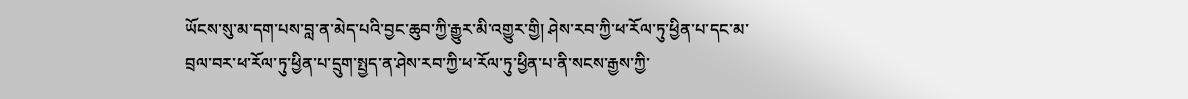ཡོངས་སུ་མ་དག་པས་བླ་ན་མེད་པའི་བྱང་ཆུབ་ཀྱི་རྒྱུར་མི་འགྱུར་གྱི། ཤེས་རབ་ཀྱི་ཕ་རོལ་ཏུ་ཕྱིན་པ་དང་མ་བྲལ་བར་ཕ་རོལ་ཏུ་ཕྱིན་པ་དྲུག་སྤྱད་ན་ཤེས་རབ་ཀྱི་ཕ་རོལ་ཏུ་ཕྱིན་པ་ནི་སངས་རྒྱས་ཀྱི་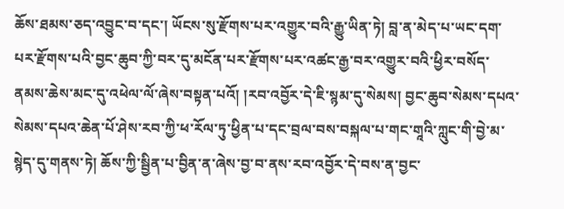ཆོས་ཐམས་ཅད་འབྱུང་བ་དང་། ཡོངས་སུ་རྫོགས་པར་འགྱུར་བའི་རྒྱུ་ཡིན་ཏེ། བླ་ན་མེད་པ་ཡང་དག་པར་རྫོགས་པའི་བྱང་ཆུབ་ཀྱི་བར་དུ་མངོན་པར་རྫོགས་པར་འཚང་རྒྱ་བར་འགྱུར་བའི་ཕྱིར་བསོད་ནམས་ཆེས་མང་དུ་འཕེལ་ལོ་ཞེས་བསྟན་པའོ། །རབ་འབྱོར་དེ་ཇི་སྙམ་དུ་སེམས། བྱང་ཆུབ་སེམས་དཔའ་སེམས་དཔའ་ཆེན་པོ་ཤེས་རབ་ཀྱི་ཕ་རོལ་ཏུ་ཕྱིན་པ་དང་བྲལ་བས་བསྐལ་པ་གང་གཱའི་ཀླུང་གི་བྱེ་མ་སྙེད་དུ་གནས་ཏེ། ཆོས་ཀྱི་སྦྱིན་པ་བྱིན་ན་ཞེས་བྱ་བ་ནས་རབ་འབྱོར་དེ་བས་ན་བྱང་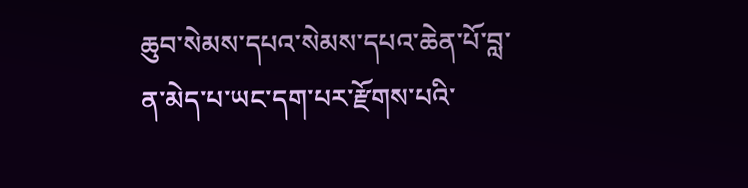ཆུབ་སེམས་དཔའ་སེམས་དཔའ་ཆེན་པོ་བླ་ན་མེད་པ་ཡང་དག་པར་རྫོགས་པའི་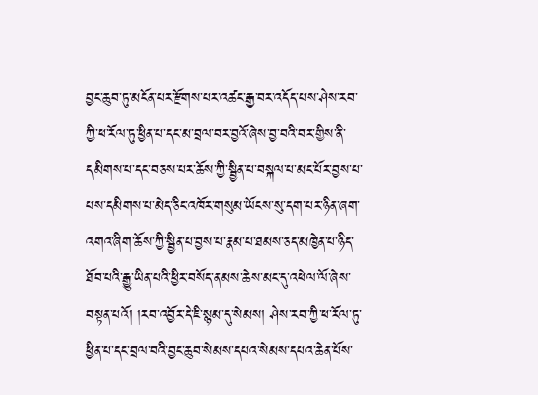བྱང་ཆུབ་ཏུ་མངོན་པར་རྫོགས་པར་འཚང་རྒྱ་བར་འདོད་པས་ཤེས་རབ་ཀྱི་ཕ་རོལ་ཏུ་ཕྱིན་པ་དང་མ་བྲལ་བར་བྱའོ་ཞེས་བྱ་བའི་བར་གྱིས་ནི་དམིགས་པ་དང་བཅས་པར་ཆོས་ཀྱི་སྦྱིན་པ་བསྐལ་པ་མང་པོར་བྱས་པ་པས་དམིགས་པ་མེད་ཅིང་འཁོར་གསུམ་ཡོངས་སུ་དག་པར་ཉིན་ཞག་འགའ་ཞིག་ཆོས་ཀྱི་སྦྱིན་པ་བྱས་པ་རྣམ་པ་ཐམས་ཅད་མཁྱེན་པ་ཉིད་ཐོབ་པའི་རྒྱུ་ཡིན་པའི་ཕྱིར་བསོད་ནམས་ཆེས་མང་དུ་འཕེལ་ལོ་ཞེས་བསྟན་པའོ། །རབ་འབྱོར་དེ་ཇི་སྙམ་དུ་སེམས། ཤེས་རབ་ཀྱི་ཕ་རོལ་ཏུ་ཕྱིན་པ་དང་བྲལ་བའི་བྱང་ཆུབ་སེམས་དཔའ་སེམས་དཔའ་ཆེན་པོས་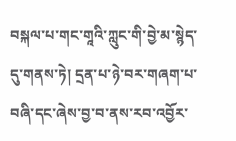བསྐལ་པ་གང་གཱའི་ཀླུང་གི་བྱེ་མ་སྙེད་དུ་གནས་ཏེ། དྲན་པ་ཉེ་བར་གཞག་པ་བཞི་དང་ཞེས་བྱ་བ་ནས་རབ་འབྱོར་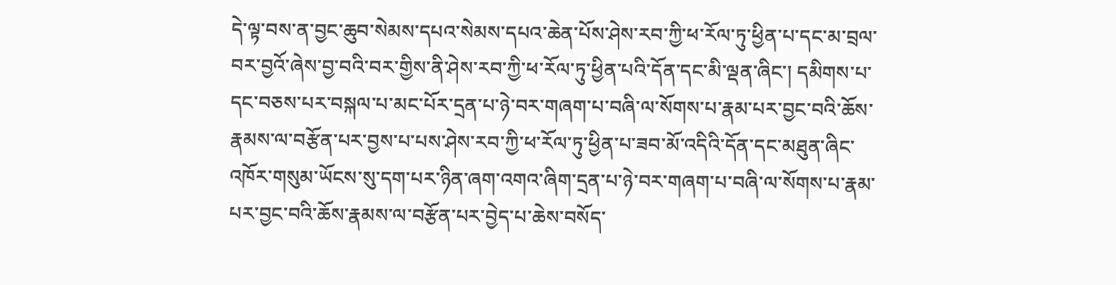དེ་ལྟ་བས་ན་བྱང་ཆུབ་སེམས་དཔའ་སེམས་དཔའ་ཆེན་པོས་ཤེས་རབ་ཀྱི་ཕ་རོལ་ཏུ་ཕྱིན་པ་དང་མ་བྲལ་བར་བྱའོ་ཞེས་བྱ་བའི་བར་གྱིས་ནི་ཤེས་རབ་ཀྱི་ཕ་རོལ་ཏུ་ཕྱིན་པའི་དོན་དང་མི་ལྡན་ཞིང་། དམིགས་པ་དང་བཅས་པར་བསྐལ་པ་མང་པོར་དྲན་པ་ཉེ་བར་གཞག་པ་བཞི་ལ་སོགས་པ་རྣམ་པར་བྱང་བའི་ཆོས་རྣམས་ལ་བརྩོན་པར་བྱས་པ་པས་ཤེས་རབ་ཀྱི་ཕ་རོལ་ཏུ་ཕྱིན་པ་ཟབ་མོ་འདིའི་དོན་དང་མཐུན་ཞིང་འཁོར་གསུམ་ཡོངས་སུ་དག་པར་ཉིན་ཞག་འགའ་ཞིག་དྲན་པ་ཉེ་བར་གཞག་པ་བཞི་ལ་སོགས་པ་རྣམ་པར་བྱང་བའི་ཆོས་རྣམས་ལ་བརྩོན་པར་བྱེད་པ་ཆེས་བསོད་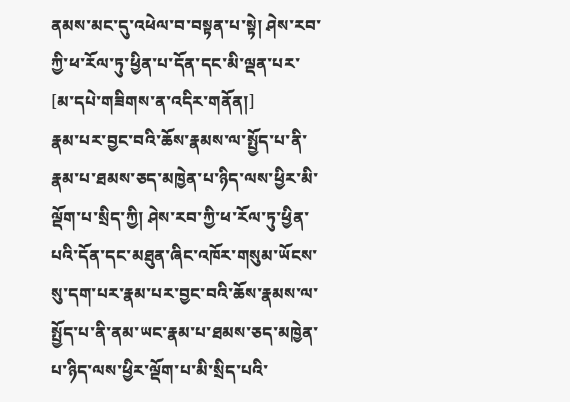ནམས་མང་དུ་འཕེལ་བ་བསྟན་པ་སྟེ། ཤེས་རབ་ཀྱི་ཕ་རོལ་ཏུ་ཕྱིན་པ་དོན་དང་མི་ལྡན་པར་
[མ་དཔེ་གཟིགས་ན་འདིར་གནོན།]
རྣམ་པར་བྱང་བའི་ཆོས་རྣམས་ལ་སྤྱོད་པ་ནི་རྣམ་པ་ཐམས་ཅད་མཁྱེན་པ་ཉིད་ལས་ཕྱིར་མི་ལྡོག་པ་སྲིད་ཀྱི། ཤེས་རབ་ཀྱི་ཕ་རོལ་ཏུ་ཕྱིན་པའི་དོན་དང་མཐུན་ཞིང་འཁོར་གསུམ་ཡོངས་སུ་དག་པར་རྣམ་པར་བྱང་བའི་ཆོས་རྣམས་ལ་སྤྱོད་པ་ནི་ནམ་ཡང་རྣམ་པ་ཐམས་ཅད་མཁྱེན་པ་ཉིད་ལས་ཕྱིར་ལྡོག་པ་མི་སྲིད་པའི་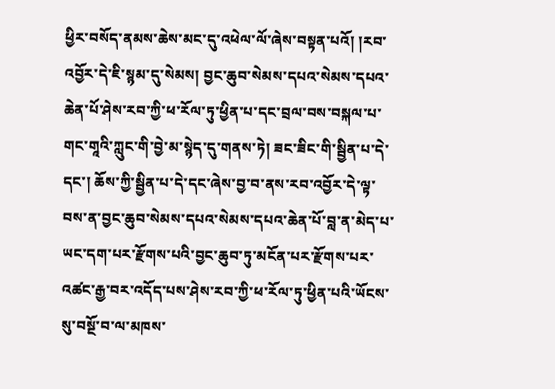ཕྱིར་བསོད་ནམས་ཆེས་མང་དུ་འཕེལ་ལོ་ཞེས་བསྟན་པའོ། །རབ་འབྱོར་དེ་ཇི་སྙམ་དུ་སེམས། བྱང་ཆུབ་སེམས་དཔའ་སེམས་དཔའ་ཆེན་པོ་ཤེས་རབ་ཀྱི་ཕ་རོལ་ཏུ་ཕྱིན་པ་དང་བྲལ་བས་བསྐལ་པ་གང་གཱའི་ཀླུང་གི་བྱེ་མ་སྙེད་དུ་གནས་ཏེ། ཟང་ཟིང་གི་སྦྱིན་པ་དེ་དང་། ཆོས་ཀྱི་སྦྱིན་པ་དེ་དང་ཞེས་བྱ་བ་ནས་རབ་འབྱོར་དེ་ལྟ་བས་ན་བྱང་ཆུབ་སེམས་དཔའ་སེམས་དཔའ་ཆེན་པོ་བླ་ན་མེད་པ་ཡང་དག་པར་རྫོགས་པའི་བྱང་ཆུབ་ཏུ་མངོན་པར་རྫོགས་པར་འཚང་རྒྱ་བར་འདོད་པས་ཤེས་རབ་ཀྱི་ཕ་རོལ་ཏུ་ཕྱིན་པའི་ཡོངས་སུ་བསྔོ་བ་ལ་མཁས་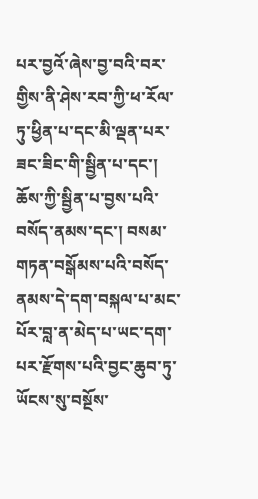པར་བྱའོ་ཞེས་བྱ་བའི་བར་གྱིས་ནི་ཤེས་རབ་ཀྱི་ཕ་རོལ་ཏུ་ཕྱིན་པ་དང་མི་ལྡན་པར་ཟང་ཟིང་གི་སྦྱིན་པ་དང་། ཆོས་ཀྱི་སྦྱིན་པ་བྱས་པའི་བསོད་ནམས་དང་། བསམ་གཏན་བསྒོམས་པའི་བསོད་ནམས་དེ་དག་བསྐལ་པ་མང་པོར་བླ་ན་མེད་པ་ཡང་དག་པར་རྫོགས་པའི་བྱང་ཆུབ་ཏུ་ཡོངས་སུ་བསྔོས་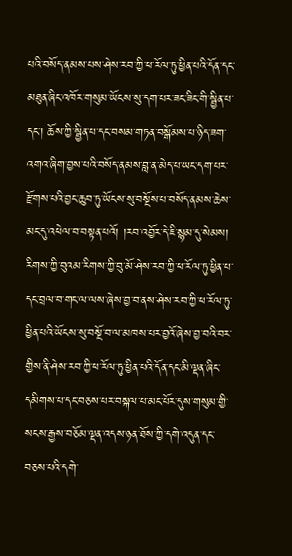པའི་བསོད་ནམས་པས་ཤེས་རབ་ཀྱི་ཕ་རོལ་ཏུ་ཕྱིན་པའི་དོན་དང་མཐུན་ཞིང་འཁོར་གསུམ་ཡོངས་སུ་དག་པར་ཟང་ཟིང་གི་སྦྱིན་པ་དང་། ཆོས་ཀྱི་སྦྱིན་པ་དང་བསམ་གཏན་བསྒོམས་པ་ཉིད་ཟག་འགའ་ཞིག་བྱས་པའི་བསོད་ནམས་བླ་ན་མེད་པ་ཡང་དག་པར་རྫོགས་པའི་བྱང་ཆུབ་ཏུ་ཡོངས་སུ་བསྔོས་པ་བསོད་ནམས་ཆེས་མང་དུ་འཕེལ་བ་བསྟན་པའོ། །རབ་འབྱོར་དེ་ཇི་སྙམ་དུ་སེམས། རིགས་ཀྱི་བུའམ་རིགས་ཀྱི་བུ་མོ་ཤེས་རབ་ཀྱི་ཕ་རོལ་ཏུ་ཕྱིན་པ་དང་བྲལ་བ་གང་ལ་ལས་ཞེས་བྱ་བ་ནས་ཤེས་རབ་ཀྱི་ཕ་རོལ་ཏུ་ཕྱིན་པའི་ཡོངས་སུ་བསྔོ་བ་ལ་མཁས་པར་བྱའོ་ཞེས་བྱ་བའི་བར་གྱིས་ནི་ཤེས་རབ་ཀྱི་ཕ་རོལ་ཏུ་ཕྱིན་པའི་དོན་དང་མི་ལྡན་ཞིང་དམིགས་པ་དང་བཅས་པར་བསྐལ་པ་མང་པོར་དུས་གསུམ་གྱི་སངས་རྒྱས་བཅོམ་ལྡན་འདས་ཉན་ཐོས་ཀྱི་དགེ་འདུན་དང་བཅས་པའི་དགེ་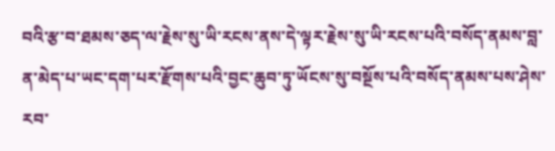བའི་རྩ་བ་ཐམས་ཅད་ལ་རྗེས་སུ་ཡི་རངས་ནས་དེ་ལྟར་རྗེས་སུ་ཡི་རངས་པའི་བསོད་ནམས་བླ་ན་མེད་པ་ཡང་དག་པར་རྫོགས་པའི་བྱང་ཆུབ་ཏུ་ཡོངས་སུ་བསྔོས་པའི་བསོད་ནམས་པས་ཤེས་རབ་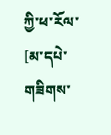ཀྱི་ཕ་རོལ་
[མ་དཔེ་གཟིགས་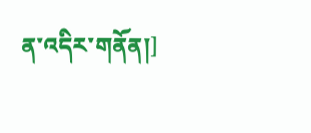ན་འདིར་གནོན།]